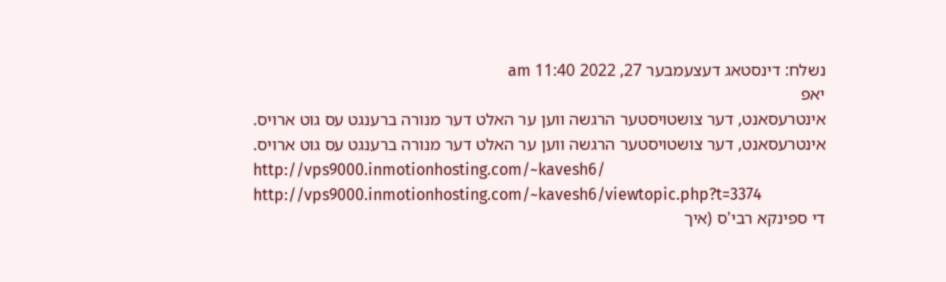נשלח: דינסטאג דעצעמבער 27, 2022 11:40 am
יאפ
אינטרעסאנט, דער צושטויסטער הרגשה ווען ער האלט דער מנורה ברענגט עס גוט ארויס.
אינטרעסאנט, דער צושטויסטער הרגשה ווען ער האלט דער מנורה ברענגט עס גוט ארויס.
http://vps9000.inmotionhosting.com/~kavesh6/
http://vps9000.inmotionhosting.com/~kavesh6/viewtopic.php?t=3374
די ספינקא רבי'ס (איך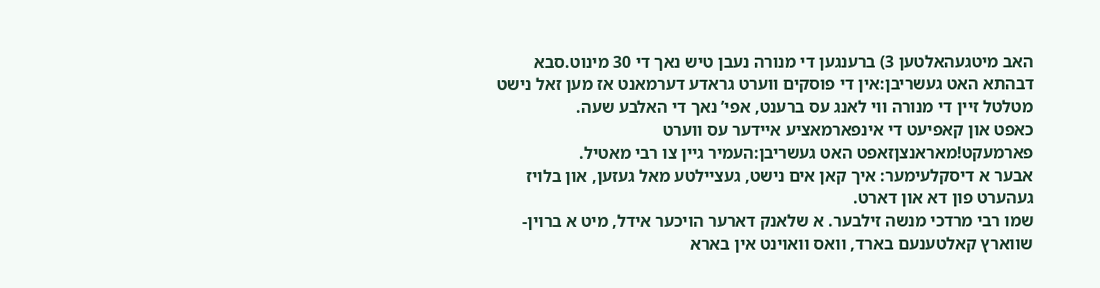האב מיטגעהאלטען 3) ברענגען די מנורה נעבן טיש נאך די 30 מינוט.סבא דבהתא האט געשריבן:אין די פוסקים ווערט גראדע דערמאנט אז מען זאל נישט מטלטל זיין די מנורה ווי לאנג עס ברענט, אפי’ נאך די האלבע שעה.
כאפט און קאפיעט די אינפארמאציע איידער עס ווערט פארמעקט!מאראנצןזאפט האט געשריבן:העמיר גיין צו רבי מאטיל.
אבער א דיסקלעימער: איך קאן אים נישט, געציילטע מאל געזען, און בלויז געהערט פון דא און דארט.
שמו רבי מרדכי מנשה זילבער. א שלאנק דארער הויכער אידל, מיט א ברוין-שווארץ קאלטענעם בארד, וואס וואוינט אין בארא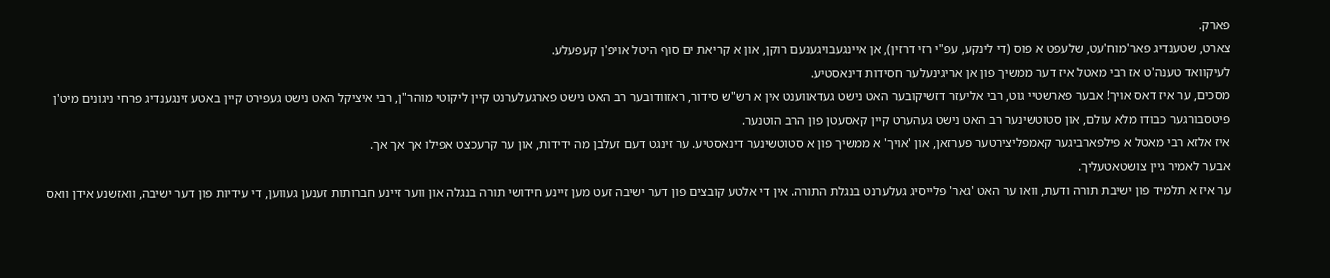פארק.
צארט, שטענדיג פאר'מוח'עט, שלעפט א פוס (די לינקע, עפ"י רזי דרזין), אן איינגעבויגענעם רוקן, און א קריאת ים סוף היטל אויפ'ן קעפעלע.
לעיקוואד טענה'ט אז רבי מאטל איז דער ממשיך פון אן אריגינעלער חסידות דינאסטיע.
מסכים, ער איז דאס אויך! אבער פארשטיי גוט, רבי אליעזר דזשיקובער האט נישט געדאווענט אין א רש"ש סידור, ראזוודובער רב האט נישט פארגעלערנט קיין ליקוטי מוהר"ן, רבי איציקל האט נישט געפירט קיין באטע זינגענדיג פרחי ניגונים מיט'ן פיטסבורגער כבודו מלא עולם, און סטוטשינער רב האט נישט געהערט קיין קאסעטן פון הרב הוטנער.
איז אלזא רבי מאטל א פילפארביגער קאמפליצירטער פערזאן, און 'אויך' א ממשיך פון א סטוטשינער דינאסטיע. ער זינגט דעם זעלבן מה ידידות, און ער קרעכצט אפילו אך אך אך.
אבער לאמיר גיין צושטאטעליך.
ער איז א תלמיד פון ישיבת תורה ודעת, וואו ער האט 'גאר' פלייסיג געלערנט בנגלת התורה. אין די אלטע קובצים פון דער ישיבה זעט מען זיינע חידושי תורה בנגלה און ווער זיינע חברותות זענען געווען, די עידיות פון דער ישיבה, וואזשנע אידן וואס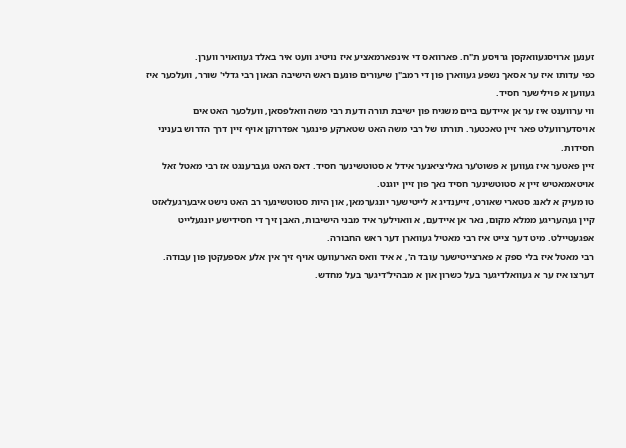זענען ארויסגעוואקסן גרויסע ת"ח. פארוואס די אינפארמאציע איז נויטיג וועט איר באלד געוואויר ווערן.
כפי עדותו איז ער אסאך נשפע געווארן פון די רמב"ן שיעורים פונעם ראש הישיבה הגאון רבי גדלי' שורר, וועלכער איז געווען א פוילישער חסיד.
ווי ערווענט איז ער אן איידעם ביים משגיח פון ישיבת תורה ודעת רבי משה וואלפסאן, וועלכער האט אים אויסדערוועלט פאר זיין טאכטער. תורתו של רבי משה האט שטארקע פינגער אפדרוקן אויף זיין דרך הדרוש בעניני חסידות.
זיין פאטער איז געווען א פשוט'ער גאליציאנער אידל א סטוטשינער חסיד. דאס האט געברענגט אז רבי מאטל זאל אויטאמאטיש זיין א סטוטשינער חסיד נאך פון זיין יוגנט.
טו מעיק א לאנג סטארי שאורט, זייענדיג א לייטישער יונגערמאן, און היות סטוטשינער רב האט נישט איבערגעלאזט קיין געהעריגע ממלא מקום, נאר אן איידעם, א וואוילער איד מבני הישיבות, האבן זיך די חסידישע יונגעלייט אפגעטיילט. מיט דער צייט איז רבי מאטיל געווארן דער ראש החבורה.
רבי מאטל איז בלי ספק א פארצייטישער עובד ה', א איד וואס הארעוועט אויף זיך אין אלע אספעקטן פון עבודה. דערצו איז ער א געוואלדיגער בעל כשרון און א מבהיל'דיגער בעל מחדש.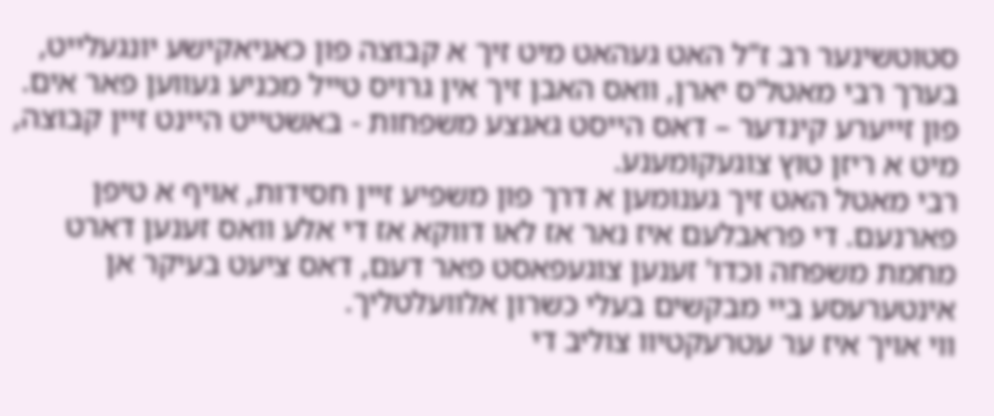סטוטשינער רב ז"ל האט געהאט מיט זיך א קבוצה פון כאניאקישע יונגעלייט, בערך רבי מאטל'ס יארן, וואס האבן זיך אין גרויס טייל מכניע געווען פאר אים. פון זייערע קינדער – דאס הייסט גאנצע משפחות - באשטייט היינט זיין קבוצה, מיט א ריזן טוץ צוגעקומענע.
רבי מאטל האט זיך גענומען א דרך פון משפיע זיין חסידות, אויף א טיפן פארנעם. די פראבלעם איז נאר אז לאו דווקא אז די אלע וואס זענען דארט מחמת משפחה וכדו' זענען צוגעפאסט פאר דעם, דאס ציעט בעיקר אן אינטערעסע ביי מבקשים בעלי כשרון אלוועלטליך.
ווי אויך איז ער עטרעקטיוו צוליב די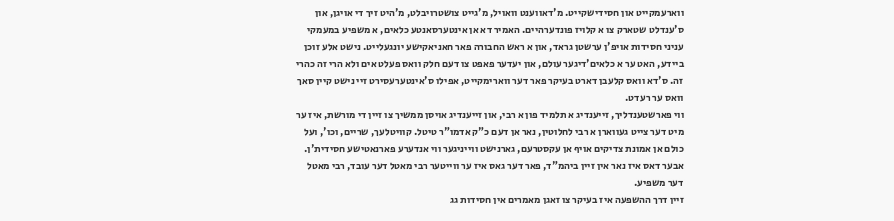ווארעמקייט און חסידישקייט. מ'דאווענט וואויל, מ'גייט צושטרויבלט, מ'היט זיך די אויגן, און ס'ענדלט שטארק צו א קלויז פונדערהיים. האמיר דא אן אינטערסאנטע כלאים, א משפיע במעמקי עניני חסידות אויפ'ן ערשטן גראד, און א ראש החבורה פאר חאניאקישע יונגעלייט. נישט אלע זוכן ביידע, האט ער א כלאים'דיגער עולם, און יעדער פאפט צו דעם חלק וואס פעלט אים ולא הרי זה כהרי זה. ס'דא וואס קלעבן דארט בעיקר פאר דער ווארימקייט, אפילו ס'אינטערעסירט זיי נישט קיין סאך וואס ער רעדט.
ווי פארשטענדליך, זייענדיג א תלמיד פון א רבי, און זייענדיג אויסן ממשיך צו זיין די מורשת, איז ער מיט דער צייט געווארן א רבי לחלוטין, נאר אן דעם כ"ק אדמו"ר טיטל. קוויטלעך, שריים, וכו', ועל כולם אן אמונת צדיקים אויף אן עקסטרעם, גארנישט ווייניגער ווי אנדערע פארנאטישע חסידית'ן. אבער דאס איז נאר אין זיין ביהמ"ד, פאר דער גאס איז ער ווייטער רבי מאטל דער עובד, רבי מאטל דער משפיע.
זיין דרך ההשפעה איז בעיקר צו זאגן מאמרים אין חסידות גג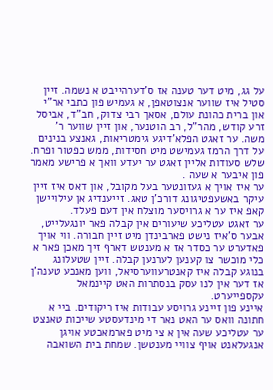על גג, מיט דער טענה אז ס'דערהייבט א נשמה. זיין סטיל איז שווער אנצוטאפן, א געמיש פון כתבי אר"י און ברית כהונת עולם, אסאך רבי צדוק, חב"ד, אביסל זרע קודש, מהר"ל, רב הוטנער, און זיין שווער ר' משה. ער זאגט הפלא'דיגע גימטריאות, גאנצע בנינים על דרך הרמז געמישט מיט חסידות, ממש כפטור ופרח. שלש סעודות אליין זאגט ער יעדע וואך א פרישע מאמר פון איבער א שעה .
ער איז אויך א געזונטער בעל מקובל, און דאס איז זיין עיקר באשעפטיגונג דורכ'ן טאג. זייענדיג אן עילויישן קאפ איז ער א גרויסער מוצלח אין דעם פעלד.
ער זאגט עטליכע שיעורים אין קבלה פאר יונגעלייט, אבער ס'איז נישט פארבינדן מיט זיין חבורה. ווי אויך פאדערט ער כסדר אז א מענטש דארף זיך מאכן פאר א כלי מוכשר צו קענען לערנען קבלה. זיין שטעלונג בנוגע קבלה איז קאנטרעווערסיאל, ווען מאנכע טענה'ן אז דער אין לנו עסק בנסתרות האט קיינמאל עקספייערט.
איינע פון זיינע גרויסע עבודות איז ריקודים. ביי א חתונה וואס ער האט נאר די מינדעסטע שייכות טאנצט ער עטליכע שעה אין א צי מיט פארמאכטע אויגן אנגעלאנט אויף צוויי מענטשן. שמחת בית השואבה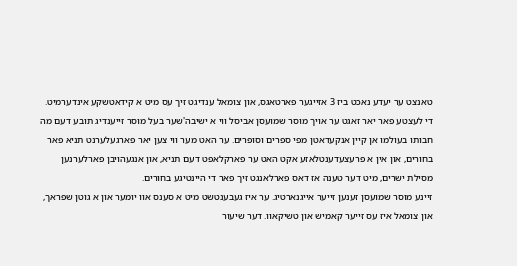טאנצט ער יעדע נאכט ביז 3 אזייגער פארטאגס, און צומאל ענדיגט זיך עס מיט א קידאטשקע אינדערמיט.
די לעצטע פאר יאר זאגט ער אויך מוסר שמועסן אביסל ווי א ישיבה'שער בעל מוסר זייענדיג תובע דעם מה חבותו בעולמו אן קיין אנקעדאטן מפי ספרים וסופרים. ער האט מער ווי צען יאר פארגעלערנט תניא פאר בחורים, און אין א פרעצעדענטלאזע אקט האט ער פארקלאפט דעם תניא, און אנגעהויבן פארלערנען מסילת ישרים, מיט דער טענה אז דאס פארלאנגט זיך פאר די היינטיגע בחורים.
זיינע מוסר שמועסן זענען זייער אייגנארטיג. ער איז געבענטשט מיט א סענס אוו יומער און א גוטן שפראך, און צומאל איז עס זייער קאמיש און טשיקאוו. דער שיעור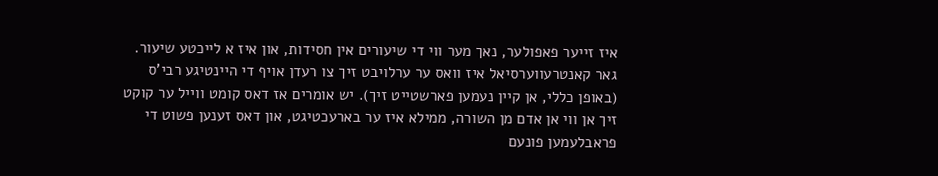איז זייער פאפולער, נאך מער ווי די שיעורים אין חסידות, און איז א לייכטע שיעור.
גאר קאנטרעווערסיאל איז וואס ער ערלויבט זיך צו רעדן אויף די היינטיגע רבי'ס (באופן כללי, אן קיין נעמען פארשטייט זיך). יש אומרים אז דאס קומט ווייל ער קוקט זיך אן ווי אן אדם מן השורה, ממילא איז ער בארעכטיגט, און דאס זענען פשוט די פראבלעמען פונעם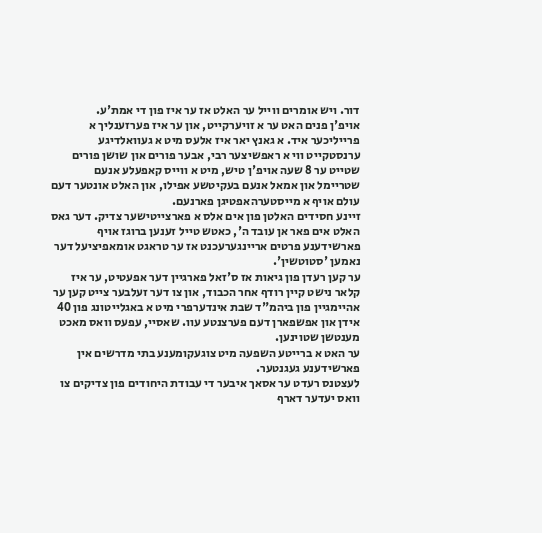דור. ויש אומרים ווייל ער האלט אז ער איז פון די אמת'ע.
אויפ'ן פנים האט ער א זויערקייט, און ער איז פערזענליך א פרייליכער איד. א גאנץ יאר איז אלעס מיט א געוואלדיגע ערנסטקייט ווי א ראפשיצער רבי, אבער פורים און שושן פורים שטייט ער 8 שעה אויפ'ן טיש, מיט א ווייס קאפעלע אנעם שטריימל און אמאל אנעם בעקיטשע אפילו, און האלט אונטער דעם עולם אויף א מייסטערהאפטיגן פארנעם.
זיינע חסידים האלטן פון אים אלס א פארצייטישער צדיק. דער גאס האלט אים פאר אן עובד ה', כאטש טייל זענען ברוגז אויף פארשידענע פרטים אריינגערעכנט אז ער טראגט אומאפיציעל דער נאמען 'סטוטשין'.
ער קען רעדן פון גיאות אז ס'זאל פארגיין דער אפעטיט, ער איז קלאר נישט קיין רודף אחר הכבוד, און צו דער זעלבער צייט קען ער אהיימגיין פון ביהמ"ד שבת אינדערפרי מיט א באגלייטונג פון 40 אידן און אפשפארן דעם פערצנטע עוו. שאסיי, עפעס וואס מאכט מענטשן שטוינען.
ער האט א ברייטע השפעה מיט צוגעקומענע בתי מדרשים אין פארשידענע געגנטער.
לעצטנס רעדט ער אסאך איבער די עבודת היחודים פון צדיקים צו וואס יעדער דארף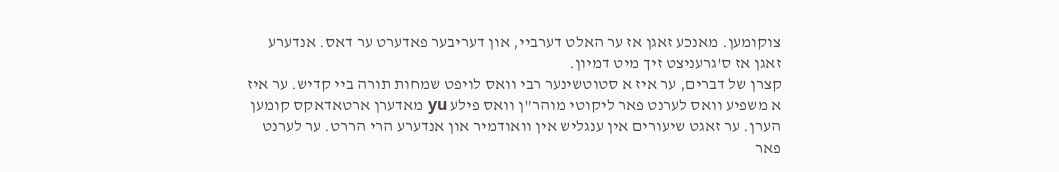צוקומען. מאנכע זאגן אז ער האלט דערביי, און דעריבער פאדערט ער דאס. אנדערע זאגן אז ס'גרעניצט זיך מיט דמיון.
קצרן של דברים, ער איז א סטוטשינער רבי וואס לויפט שמחות תורה ביי קדיש. ער איז א משפיע וואס לערנט פאר ליקוטי מוהר"ן וואס פילע yu מאדערן ארטאדאקס קומען הערן. ער זאגט שיעורים אין ענגליש אין וואודמיר און אנדערע הרי הררט. ער לערנט פאר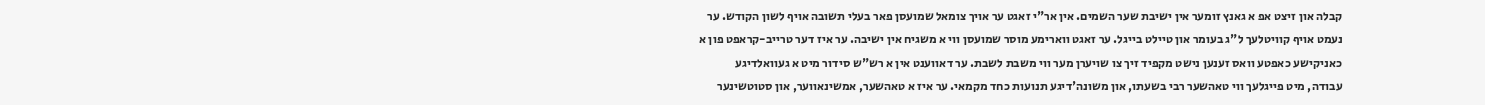קבלה און זיצט אפ א גאנץ זומער אין ישיבת שער השמים. אין אר"י זאגט ער אויך צומאל שמועסן פאר בעלי תשובה אויף לשון הקודש. ער נעמט אויף קוויטלעך ל"ג בעומר און טיילט בייגל. ער זאגט ווארימע מוסר שמועסן ווי א משגיח אין ישיבה. ער איז דער טרייב-קראפט פון א כאניקישע כאפטע וואס זענען נישט מקפיד זיך צו שויערן מער ווי משבת לשבת. ער דאווענט אין א רש"ש סידור מיט א געוואלדיגע עבודה, מיט פייגלעך ווי טאהשער רבי בשעתו, און משונה'דיגע תנועות כחד מקמאי. ער איז א טאהשער, אמשינאווער, און סטוטשינער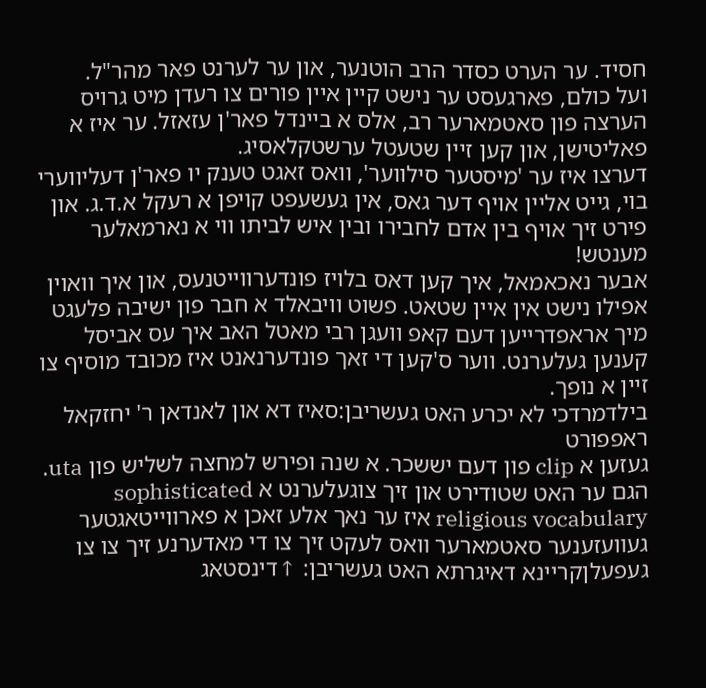חסיד. ער הערט כסדר הרב הוטנער, און ער לערנט פאר מהר"ל.
ועל כולם, פארגעסט ער נישט קיין איין פורים צו רעדן מיט גרויס הערצה פון סאטמארער רב, אלס א ביינדל פאר'ן עזאזל. ער איז א פאליטישן, און קען זיין שטעטל ערשטקלאסיג.
דערצו איז ער 'מיסטער סילווער', וואס זאגט טענק יו פאר'ן דעליווערי בוי, גייט אליין אויף דער גאס, אין געשעפט קויפן א רעקל א.ד.ג. און פירט זיך אויף בין אדם לחבירו ובין איש לביתו ווי א נארמאלער מענטש!
אבער נאכאמאל, איך קען דאס בלויז פונדערווייטנעס, און איך וואוין אפילו נישט אין איין שטאט. פשוט וויבאלד א חבר פון ישיבה פלעגט מיך אראפדרייען דעם קאפ וועגן רבי מאטל האב איך עס אביסל קענען געלערנט. ווער ס'קען די זאך פונדערנאנט איז מכובד מוסיף צו זיין א נופך.
בילדמרדכי לא יכרע האט געשריבן:סאיז דא און לאנדאן ר' יחזקאל ראפפורט
געזען א clip פון דעם יששכר. א שנה ופירש למחצה לשליש פון uta. הגם ער האט שטודירט און זיך צוגעלערנט א sophisticated religious vocabulary איז ער נאך אלע זאכן א פארװײטאגטער געװעזענער סאטמארער װאס לעקט זיך צו די מאדערנע זיך צו צו געפעלןקריינא דאיגרתא האט געשריבן: ↑דינסטאג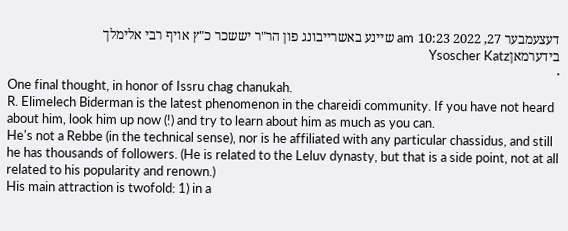דעצעמבער 27, 2022 10:23 am שיינע באשרייבונג פון הר"ר יששכר כ"ץ אויף רבי אלימלך בידערמאןYsoscher Katz
·
One final thought, in honor of Issru chag chanukah.
R. Elimelech Biderman is the latest phenomenon in the chareidi community. If you have not heard about him, look him up now (!) and try to learn about him as much as you can.
He's not a Rebbe (in the technical sense), nor is he affiliated with any particular chassidus, and still he has thousands of followers. (He is related to the Leluv dynasty, but that is a side point, not at all related to his popularity and renown.)
His main attraction is twofold: 1) in a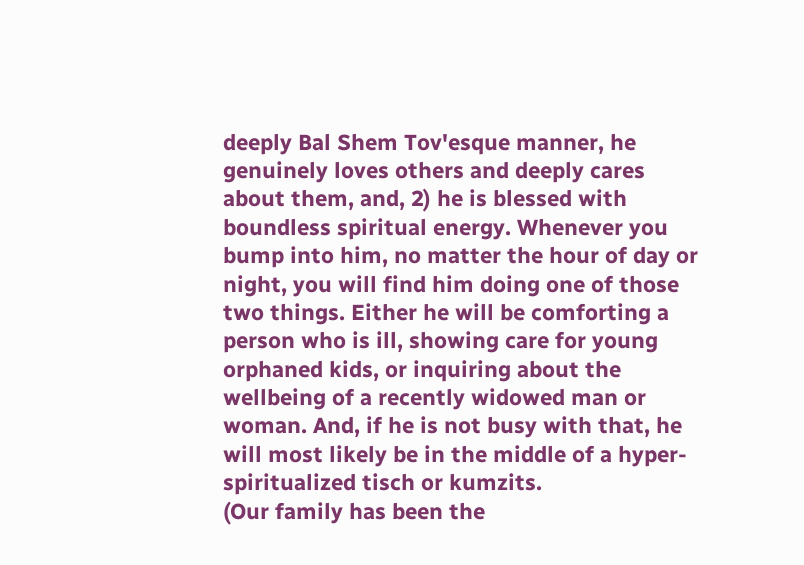deeply Bal Shem Tov'esque manner, he genuinely loves others and deeply cares about them, and, 2) he is blessed with boundless spiritual energy. Whenever you bump into him, no matter the hour of day or night, you will find him doing one of those two things. Either he will be comforting a person who is ill, showing care for young orphaned kids, or inquiring about the wellbeing of a recently widowed man or woman. And, if he is not busy with that, he will most likely be in the middle of a hyper-spiritualized tisch or kumzits.
(Our family has been the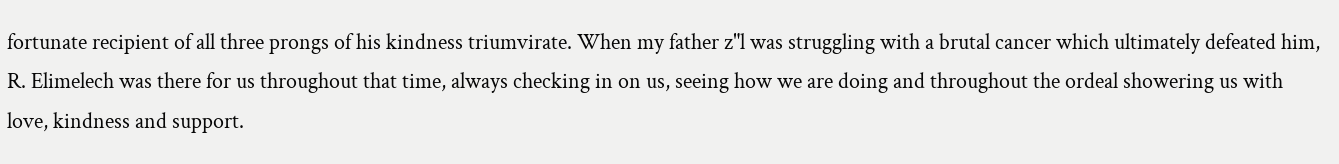fortunate recipient of all three prongs of his kindness triumvirate. When my father z"l was struggling with a brutal cancer which ultimately defeated him, R. Elimelech was there for us throughout that time, always checking in on us, seeing how we are doing and throughout the ordeal showering us with love, kindness and support.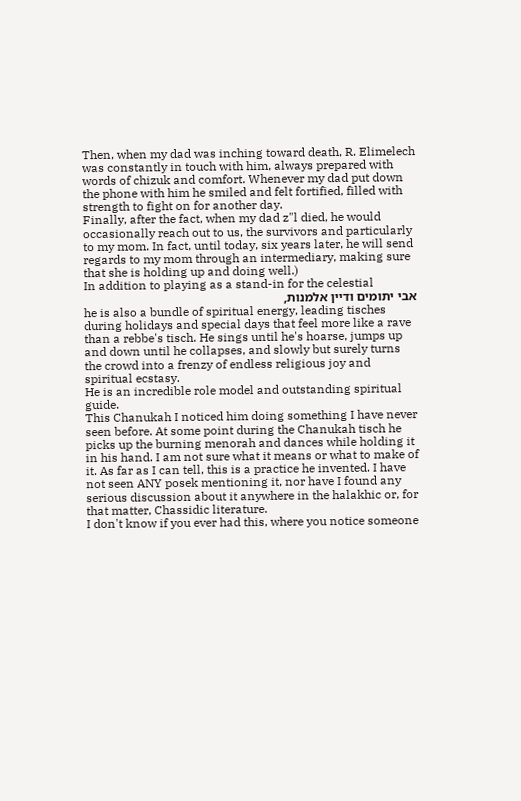Then, when my dad was inching toward death, R. Elimelech was constantly in touch with him, always prepared with words of chizuk and comfort. Whenever my dad put down the phone with him he smiled and felt fortified, filled with strength to fight on for another day.
Finally, after the fact, when my dad z"l died, he would occasionally reach out to us, the survivors and particularly to my mom. In fact, until today, six years later, he will send regards to my mom through an intermediary, making sure that she is holding up and doing well.)
In addition to playing as a stand-in for the celestial
אבי יתומים ודיין אלמנות,
he is also a bundle of spiritual energy, leading tisches during holidays and special days that feel more like a rave than a rebbe's tisch. He sings until he's hoarse, jumps up and down until he collapses, and slowly but surely turns the crowd into a frenzy of endless religious joy and spiritual ecstasy.
He is an incredible role model and outstanding spiritual guide.
This Chanukah I noticed him doing something I have never seen before. At some point during the Chanukah tisch he picks up the burning menorah and dances while holding it in his hand. I am not sure what it means or what to make of it. As far as I can tell, this is a practice he invented. I have not seen ANY posek mentioning it, nor have I found any serious discussion about it anywhere in the halakhic or, for that matter, Chassidic literature.
I don't know if you ever had this, where you notice someone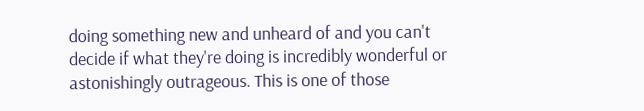doing something new and unheard of and you can't decide if what they're doing is incredibly wonderful or astonishingly outrageous. This is one of those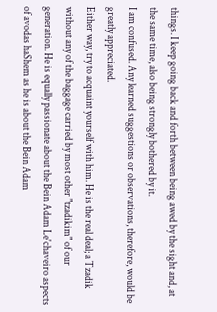things. I keep going back and forth between being awed by the sight and, at the same time, also being strongly bothered by it.
I am confused. Any learned suggestions or observations, therefore, would be greatly appreciated.
Either way, try to acquaint yourself with him. He is the real deal; a Tzadik without any of the baggage carried by most other "tzadikim" of our generation. He is equally passionate about the Bein Adam Le'chaveiro aspects of avodas haShem as he is about the Bein Adam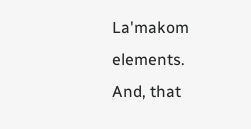La'makom elements.
And, that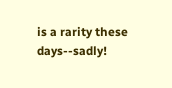is a rarity these days--sadly!